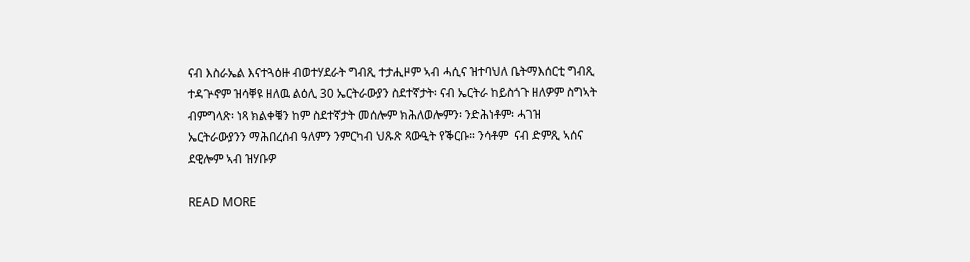ናብ እስራኤል እናተጓዕዙ ብወተሃደራት ግብጺ ተታሒዞም ኣብ ሓሲና ዝተባህለ ቤትማእሰርቲ ግብጺ ተዳጕኖም ዝሳቐዩ ዘለዉ ልዕሊ 30 ኤርትራውያን ስደተኛታት፡ ናብ ኤርትራ ከይስጎጉ ዘለዎም ስግኣት ብምግላጽ፡ ነጻ ክልቀቑን ከም ስደተኛታት መሰሎም ክሕለወሎምን፡ ንድሕነቶም፡ ሓገዝ ኤርትራውያንን ማሕበረሰብ ዓለምን ንምርካብ ህጹጽ ጻውዒት የቕርቡ። ንሳቶም  ናብ ድምጺ ኣሰና ደዊሎም ኣብ ዝሃቡዎ

READ MORE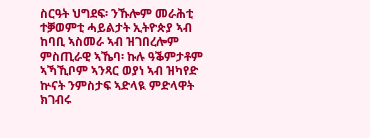ስርዓት ህግደፍ፡ ንኹሎም መራሕቲ ተቓወምቲ ሓይልታት ኢትዮጵያ ኣብ ከባቢ ኣስመራ ኣብ ዝገበረሎም ምስጢራዊ ኣኼባ፡ ኩሉ ዓቕምታቶም ኣኻኺቦም ኣንጻር ወያነ ኣብ ዝካየድ ኵናት ንምስታፍ ኣድላዪ ምድላዋት ክገብሩ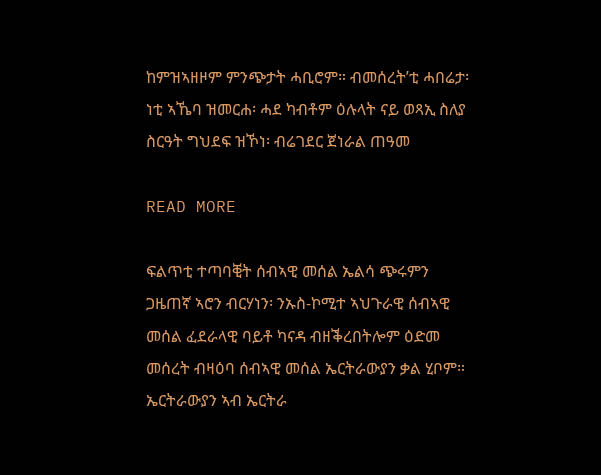ከምዝኣዘዞም ምንጭታት ሓቢሮም። ብመሰረት’ቲ ሓበሬታ፡ ነቲ ኣኼባ ዝመርሐ፡ ሓደ ካብቶም ዕሉላት ናይ ወጻኢ ስለያ ስርዓት ግህደፍ ዝኾነ፡ ብሬገደር ጀነራል ጠዓመ

READ MORE

ፍልጥቲ ተጣባቒት ሰብኣዊ መሰል ኤልሳ ጭሩምን ጋዜጠኛ ኣሮን ብርሃነን፡ ንኡስ-ኮሚተ ኣህጉራዊ ሰብኣዊ መሰል ፈደራላዊ ባይቶ ካናዳ ብዘቕረበትሎም ዕድመ መሰረት ብዛዕባ ሰብኣዊ መሰል ኤርትራውያን ቃል ሂቦም። ኤርትራውያን ኣብ ኤርትራ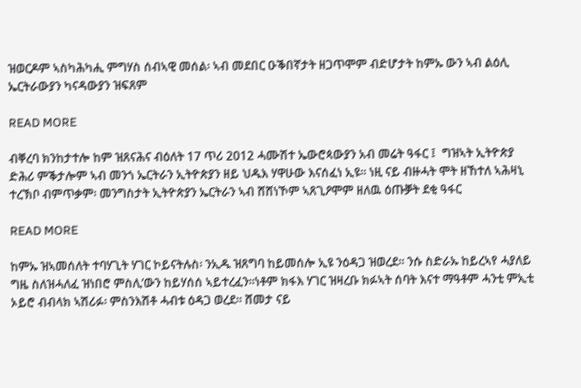ዝወርዶም ኣስካሕካሒ ምግሃስ ሰብኣዊ መሰል፡ ኣብ መደበር ዑቕበኛታት ዘጋጥሞም ብድሆታት ከምኡ ውን ኣብ ልዕሊ ኤርትራውያን ካናዳውያን ዝፍጸም

READ MORE

ብቐረባ ክንከታተሎ ከም ዝጸናሕና ብዕለት 17 ጥሪ 2012 ሓሙሽተ ኤውሮጳውያን አብ መሬት ዓፋር ፤  ግዝኣት ኢትዮጵያ ድሕሪ ምቕታሎም ኣብ መንጎ ኤርትራን ኢትዮጵያን ዘይ ህዱእ ሃዋሁው እናሰፈነ ኢዩ። ነዚ ናይ ብዙሓት ሞት ዘኸተለ ኣሕዛኒ ተረኽቦ ብምጥቃም፡ መንግስታት ኢትዮጵያን ኤርትራን ኣብ ሸሸነኾም ኣጸጊዖሞም ዘለዉ ዕጡቓት ደቂ ዓፋር

READ MORE

ከምኡ ዝኣመሰለት ተባሃጊት ሃገር ኮይናትሉስ፡ ንኢዱ ዝጸግባ ከይመሰሎ ኢዩ ንዕዳጋ ዝወረደ። ንሱ ስድራኡ ከይረኣየ ሓያለይ ግዜ ስለዝሓለፈ ዝነበሮ ምስሊ’ውን ከይሃሰሰ ኣይተረፈን።ነቶም ክፋእ ሃገር ዝዛረቡ ክፉኣት ሰባት እናተ ማዓቶም ሓንቲ ምኢቲ ኦይሮ ብብላክ ኣሽሪፉ፡ ምስንእሽቶ ሓብቱ ዕዳጋ ወረደ። ሸመታ ናይ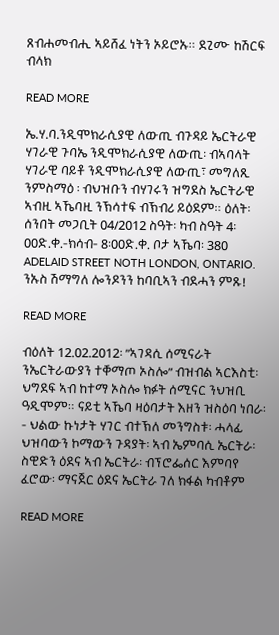ጸብሐመብሒ ኣይሸፈ ነትን ኦይሮኡ። ደጊሙ ከሽርፍ ብላክ

READ MORE

ኤ.ሃ.ባ.ንዲሞክራሲያዊ ለውጢ ብጉዳይ ኤርትራዊ ሃገራዊ ጉባኤ ንዲሞክራሲያዊ ለውጢ፡ ብኣባላት ሃገራዊ ባይቶ ንዲሞክራሲያዊ ለውጢ፣ መግለጺ ንምስማዕ ፡ ብህዝቡን ብሃገሩን ዝግደስ ኤርትራዊ ኣብዚ ኣኼባዚ ንኽሳተፍ ብኽብሪ ይዕደም። ዕለት፡ ሰንበት መጋቢት 04/2012 ስዓት፡ ካብ ስዓት 4፡00ድ.ቀ.-ክሳብ- 8፡00ድ.ቀ. ቦታ ኣኼባ፡ 380 ADELAID STREET NOTH LONDON, ONTARIO.   ንኡስ ሽማግለ ሎንዶንን ከባቢኣን ብደሓን ምጹ!

READ MORE

ብዕለት 12.02.2012፡ ”ኣገዳሲ ሰሚናራት ንኤርትራውያን ተቐማጦ ኦስሎ” ብዝብል ኣርእስቲ፡ ህግደፍ ኣብ ከተማ ኦስሎ ክፉት ሰሚናር ንህዝቢ ዓዲሞም። ናይቲ ኣኼባ ዛዕባታት እዘን ዝስዕባ ነበራ፡- ህልው ኩነታት ሃገር ብተኽለ መንግስቱ፡ ሓላፊ ህዝባውን ኮማውን ጉዳያት፡ ኣብ ኤምባሲ ኤርትራ፡ ስዊድን ዕደና ኣብ ኤርትራ፡ ብፕሮፌሰር እምባየ ፈሮው፡ ማናጀር ዕደና ኤርትራ ገለ ክፋል ካብቶም

READ MORE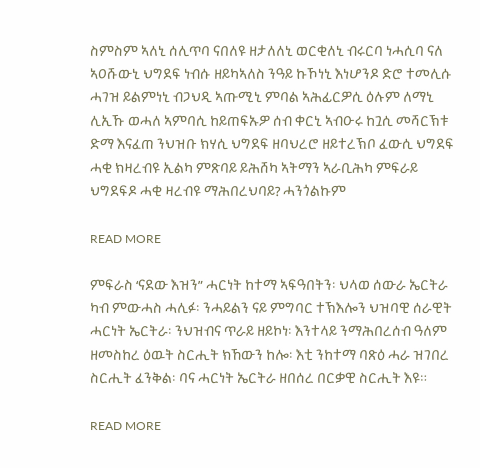ስምስም ኣለኒ ሰሊጥባ ናበለዩ ዘታለለኒ ወርቂለኒ ብሩርባ ነሓሲባ ናለ ኣዐሹውኒ ህግደፍ ነብሱ ዘይካኣለስ ንዓይ ኩኾነኒ እነሆንዶ ድሮ ተመሊሱ ሓገዝ ይልምነኒ ብጋህዲ ኣጡሚኒ ምባል ኣሕፊርዎሲ ዕሉም ለማኒ ሊኢኹ ወሓለ ኣምባሲ ከይጠፍኡዎ ሰብ ቀርኒ ኣብዑሩ ከጓሲ መሻርኽቱ ድማ እናፈጠ ንህዝቡ ክሃሲ ህግደፍ ዘባህረሮ ዘይተረኽቦ ፈውሲ ህግደፍ ሓቂ ክዛረብዩ ኢልካ ምጽባይ ይሕሸካ ኣትማን ኣራቢሕካ ምፍራይ ህግደፍዶ ሓቂ ዛረብዩ ማሕበረህባይ? ሓንጎልኩም

READ MORE

ምፍራስ ‘ናደው እዝን” ሓርነት ከተማ ኣፍዓበትን፡ ህላወ ሰውራ ኤርትራ ካብ ምውሓስ ሓሊፉ፡ ንሓይልን ናይ ምግባር ተኽእሎን ህዝባዊ ሰራዊት ሓርነት ኤርትራ፡ ንህዝብና ጥራይ ዘይኮነ፡ እንተላይ ንማሕበረሰብ ዓለም ዘመስከረ ዕዉት ስርሒት ክኸውን ከሎ፡ እቲ ንከተማ ባጽዕ ሓራ ዝገበረ ስርሒት ፈንቅል፡ ባና ሓርነት ኤርትራ ዘበሰረ በርቃዊ ስርሒት እዩ።

READ MORE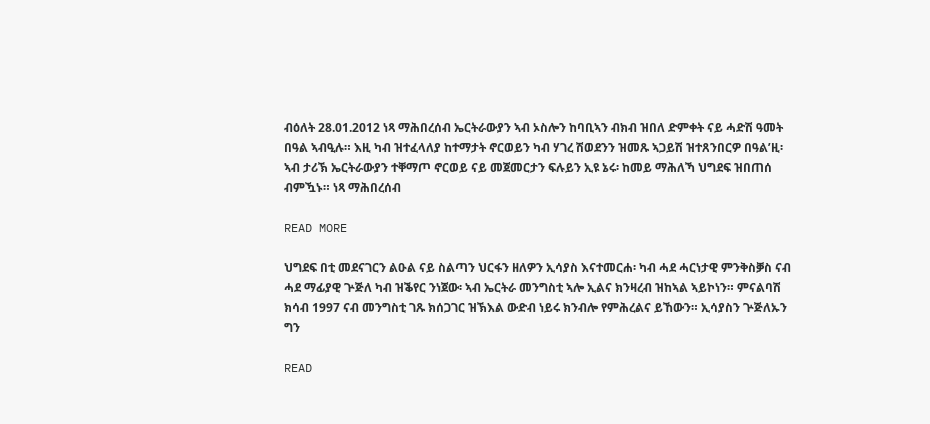ብዕለት 28.01.2012 ነጻ ማሕበረሰብ ኤርትራውያን ኣብ ኦስሎን ከባቢኣን ብክብ ዝበለ ድምቀት ናይ ሓድሽ ዓመት በዓል ኣብዒሉ። እዚ ካብ ዝተፈላለያ ከተማታት ኖርወይን ካብ ሃገረ ሽወደንን ዝመጹ ኣጋይሽ ዝተጸንበርዎ በዓል’ዚ፡ ኣብ ታሪኽ ኤርትራውያን ተቐማጦ ኖርወይ ናይ መጀመርታን ፍሉይን ኢዩ ኔሩ፡ ከመይ ማሕለኻ ህግደፍ ዝበጠሰ ብምዃኑ። ነጻ ማሕበረሰብ

READ MORE

ህግደፍ በቲ መደናገርን ልዑል ናይ ስልጣን ህርፋን ዘለዎን ኢሳያስ እናተመርሐ፡ ካብ ሓደ ሓርነታዊ ምንቅስቓስ ናብ ሓደ ማፊያዊ ጕጅለ ካብ ዝቕየር ንነጀው፡ ኣብ ኤርትራ መንግስቲ ኣሎ ኢልና ክንዛረብ ዝከኣል ኣይኮነን። ምናልባሽ ክሳብ 1997 ናብ መንግስቲ ገጹ ክሰጋገር ዝኽእል ውድብ ነይሩ ክንብሎ የምሕረልና ይኸውን። ኢሳያስን ጕጅለኡን ግን

READ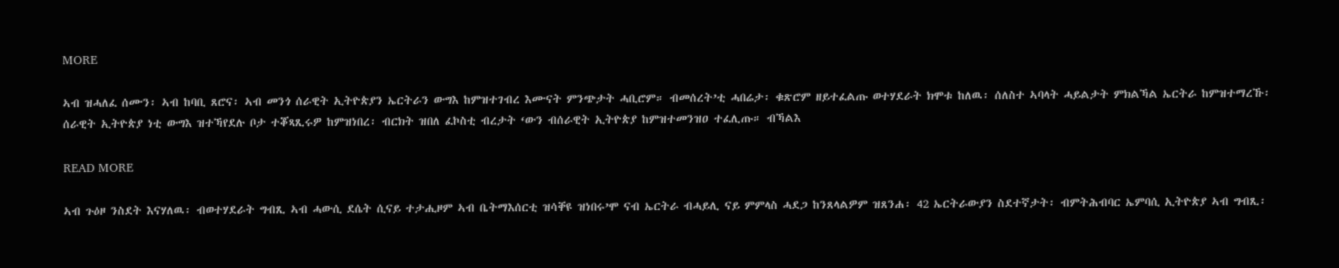MORE

ኣብ ዝሓለፈ ሰሙን፡ ኣብ ከባቢ ጸሮና፡ ኣብ መንጎ ሰራዊት ኢትዮጵያን ኤርትራን ውግእ ከምዝተገብረ እሙናት ምንጭታት ሓቢሮም። ብመሰረት’ቲ ሓበሬታ፡ ቁጽሮም ዘይተፈልጡ ወተሃደራት ክሞቱ ከለዉ፡ ሰለስተ ኣባላት ሓይልታት ምክልኻል ኤርትራ ከምዝተማረኹ፡ ሰራዊት ኢትዮጵያ ነቲ ውግእ ዝተኻየደሉ ቦታ ተቖጻጺሩዎ ከምዝነበረ፡ ብርክት ዝበለ ፈኮስቲ ብረታት ‘ውን ብሰራዊት ኢትዮጵያ ከምዝተመንዝዐ ተፈሊጡ። ብኻልእ

READ MORE

ኣብ ጉዕዞ ንስደት እናሃለዉ፡ ብወተሃደራት ግብጺ ኣብ ሓውሲ ደሴት ሲናይ ተታሒዞም ኣብ ቤትማእሰርቲ ዝሳቐዩ ዝነበሩ’ሞ ናብ ኤርትራ ብሓይሊ ናይ ምምላስ ሓደጋ ከንጸላልዎም ዝጸንሐ፡ 42 ኤርትራውያን ስደተኛታት፡ ብምትሕብባር ኤምባሲ ኢትዮጵያ ኣብ ግብጺ፡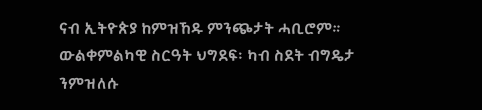ናብ ኢትዮጵያ ከምዝኸዱ ምንጭታት ሓቢሮም። ውልቀምልካዊ ስርዓት ህግደፍ፡ ካብ ስደት ብግዴታ ንምዝለሱ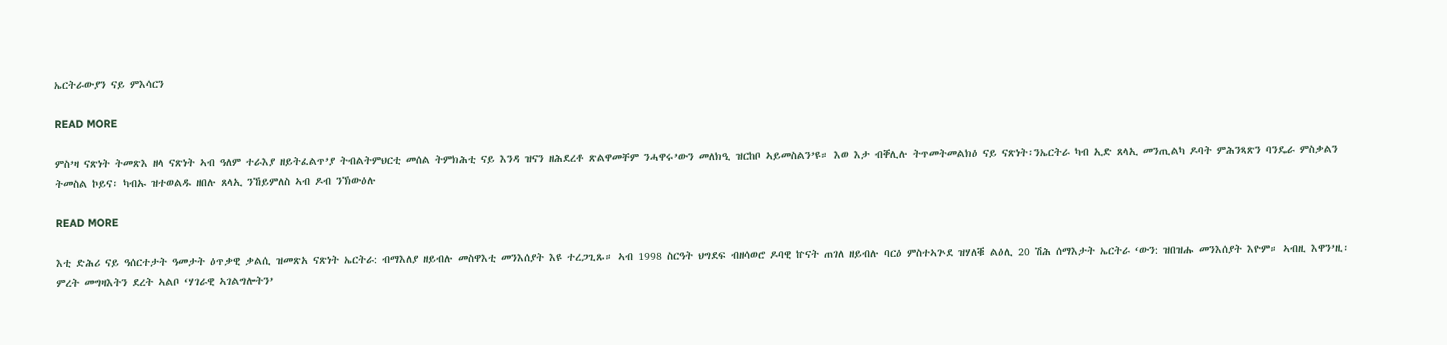ኤርትራውያን ናይ ምእሳርን

READ MORE

ምስ’ዛ ናጽነት ትመጽእ ዘላ ናጽነት ኣብ ዓለም ተራእያ ዘይትፈልጥ’ያ ትብልትምህርቲ መሰል ትምክሕቲ ናይ እንዳ ዝናን ዘሕደረቶ ጽልዋመቸም ንሓዋሩ’ውን መለክዒ ዝርከቦ ኣይመስልን’ዩ። እወ እታ ብቐሊሉ ትጥመትመልክዕ ናይ ናጽነት፡ንኤርትራ ካብ ኢድ ጸላኢ መንጢልካ ዶባት ምሕንጻጽን ባንዴራ ምስቃልን ትመስል ኮይና፡ ካብኡ ዝተወልዱ ዘበሉ ጸላኢ ንኸይምለስ ኣብ ዶብ ንኽውዕሉ

READ MORE

እቲ ድሕሪ ናይ ዓሰርተታት ዓመታት ዕጥቃዊ ቃልሲ ዝመጽአ ናጽነት ኤርትራ: ብማእለያ ዘይብሉ መስዋእቲ መንእሰያት እዩ ተረጋጊጹ። ኣብ 1998 ስርዓት ህግደፍ ብዘሳወሮ ዶባዊ ኵናት ጠገለ ዘይብሉ ባርዕ ምስተኣጕደ ዝሃለቑ ልዕሊ 20 ሽሕ ሰማእታት ኤርትራ ‘ውን: ዝበዝሑ መንእሰያት እዮም። ኣብዚ እዋን’ዚ፡ ምረት መግዛእትን ደረት ኣልቦ ‘ሃገራዊ ኣገልግሎትን’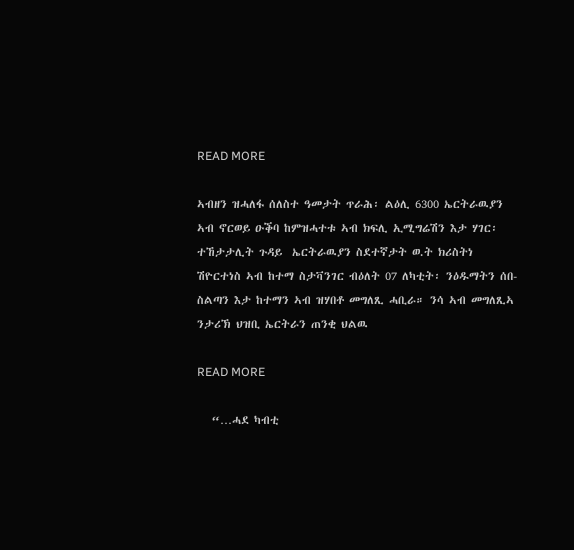READ MORE

ኣብዘን ዝሓለፋ ሰለስተ ዓመታት ጥራሕ፡ ልዕሊ 6300 ኤርትራዉያን ኣብ ኖርወይ ዑቕባ ከምዝሓተቱ ኣብ ክፍሊ ኢሚግሬሽን እታ ሃገር፡ ተኸታታሊት ጉዳይ  ኤርትራዉያን ስደተኛታት ወ.ት ክሪስትነ ሽዮርተነስ ኣብ ከተማ ስታቫንገር ብዕለት 07 ለካቲት፡ ንዕዱማትን ሰበ-ስልጣን እታ ከተማን ኣብ ዝሃበቶ መግለጺ ሓቢራ። ንሳ ኣብ መግለጺኣ ንታሪኽ ህዝቢ ኤርትራን ጠንቂ ህልዉ

READ MORE

   “…ሓደ ካብቲ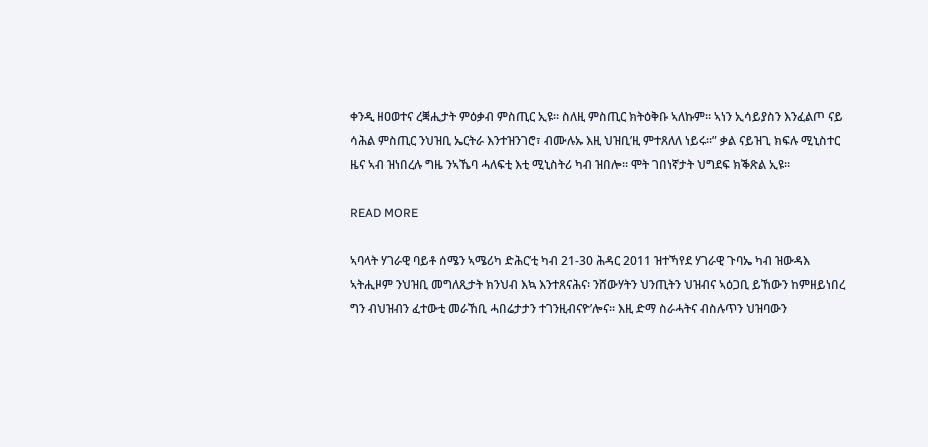ቀንዲ ዘዐወተና ረቛሒታት ምዕቃብ ምስጢር ኢዩ። ስለዚ ምስጢር ክትዕቅቡ ኣለኩም። ኣነን ኢሳይያስን እንፈልጦ ናይ ሳሕል ምስጢር ንህዝቢ ኤርትራ እንተዝንገሮ፣ ብሙሉኡ እዚ ህዝቢ’ዚ ምተጸለለ ነይሩ።” ቃል ናይዝጊ ክፍሉ ሚኒስተር ዜና ኣብ ዝነበረሉ ግዜ ንኣኼባ ሓለፍቲ እቲ ሚኒስትሪ ካብ ዝበሎ። ሞት ገበነኛታት ህግደፍ ክቕጽል ኢዩ።

READ MORE

ኣባላት ሃገራዊ ባይቶ ሰሜን ኣሜሪካ ድሕር’ቲ ካብ 21-30 ሕዳር 2011 ዝተኻየደ ሃገራዊ ጉባኤ ካብ ዝውዳእ ኣትሒዞም ንህዝቢ መግለጺታት ክንህብ እኳ እንተጸናሕና፡ ንሸውሃትን ህንጢትን ህዝብና ኣዕጋቢ ይኸውን ከምዘይነበረ ግን ብህዝብን ፈተውቲ መራኸቢ ሓበሬታታን ተገንዚብናዮ’ሎና። እዚ ድማ ስራሓትና ብስሉጥን ህዝባውን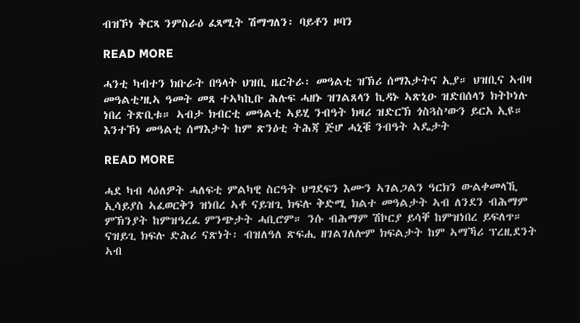ብዝኾነ ቅርጻ ንምስራዕ ፈጻሚት ሽማግለን፡ ባይቶን ዞባን

READ MORE

ሓንቲ ካብተን ክቡራት በዓላት ህዝቢ ዜርትራ፡ መዓልቲ ዝኽሪ ሰማእታትና ኢያ። ህዝቢና ኣብዛ መዓልቲ’ዚኣ ዓመት መጸ ተኣካኪቡ ሕሉፍ ሓዘኑ ዝገልጸላን ኪዳኑ ኣጽኒዑ ዝድበሰላን ክትኮነሉ ነበረ ትጽቢቱ። ኣብታ ክብርቲ መዓልቲ ኣይሂ ንብዓት ክዛሪ ዝድርኽ ጎስጓስ’ውን ይርአ ኢዩ። እንተኾነ መዓልቲ ሰማእታት ከም ጽንዕቲ ትሕጃ ጅሆ ሓኒቑ ንብዓት ኣዴታት

READ MORE

ሓደ ካብ ላዕለዎት ሓለፍቲ ምልካዊ ስርዓት ህግደፍን እሙን ኣገልጋልን ዓርክን ውልቀመላኺ ኢሳይያስ ኣፈወርቅን ዝነበረ ኣቶ ናይዝጊ ክፍሉ ቅድሚ ክልተ መዓልታት ኣብ ለንደን ብሕማም ምኽንያት ከምዝዓረፈ ምንጭታት ሓቢሮም። ንሱ ብሕማም ሽኮርያ ይሳቐ ከምዝነበረ ይፍለጥ። ናዝይጊ ክፍሉ ድሕሪ ናጽነት፡ ብዝለዓለ ጽፍሒ ዘገልገለሎም ክፍልታት ከም ኣማኻሪ ፕረዚደንት ኣብ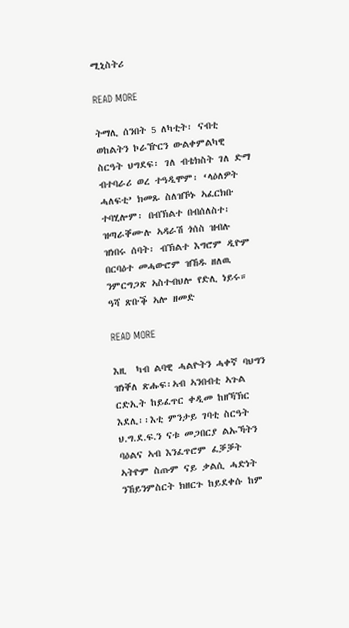ሚኒስትሪ

READ MORE

ትማሊ ሰንበት 5 ለካቲት፡ ናብቲ ወከልትን ኮራዅርን ውልቀምልካዊ ስርዓት ህግደፍ፡ ገለ ብቴክስት ገለ ድማ ብተባራሪ ወረ ተዓዲሞም፡ ‘ላዕለዎት ሓለፍቲ’ ክመጹ ስለዝኾኑ ኣፈርክቡ ተባሂሎም፡ በብኽልተ በብሰለስተ፡ ዝጣራቐሙሉ ኣዳራሽ ጎሰስ ዝብሉ ዝነበሩ ሰባት፡ ብኽልተ እግሮም ዲዮም በርባዕተ መሓውሮም ዝኸዱ ዘለዉ ንምርግጋጽ ኣስተብህሎ የድሊ ነይሩ። ዓሻ ጽቡቕ ኣሎ ዘመድ

READ MORE

እዚ  ካብ ልባዊ ሓልዮትን ሓቀኛ ባህግን ዝነቐለ ጽሑፍ፡ኣብ ኣንበብቲ ኣጉል ርድኢት ከይፈጥር ቀዲመ ከዘኻኽር እደሊ፡፡እቲ ምንታይ ገባቲ ስርዓት ህ.ግ.ደ.ፍ.ን ናቱ መጋበርያ ልኡኻትን ባዕልና ኣብ እንፈጥሮም ፈቓቓት ኣትዮም ስጡም ናይ ቃልሲ ሓድነት ንኸይንምስርት ክዘርጉ ከይደቀሱ ከም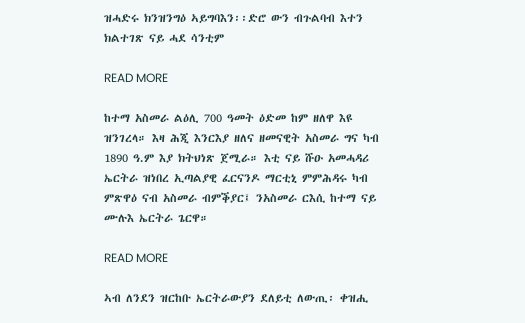ዝሓድሩ ክንዝንግዕ ኣይግባእን፡፡ድሮ ውን ብጉልባብ እተን ክልተገጽ ናይ ሓደ ሳንቲም

READ MORE

ከተማ አስመራ ልዕሊ 700 ዓመት ዕድመ ከም ዘለዋ እዩ ዝንገረላ። እዛ ሕጂ እንርእያ ዘለና ዘመናዊት አስመራ ግና ካብ 1890 ዓ.ም እያ ክትህነጽ ጀሚራ። እቲ ናይ ሹዑ አመሓዳሪ ኤርትራ ዝነበረ ኢጣልያዊ ፈርናንዶ ማርቲኒ ምምሕዳሩ ካብ ምጽዋዕ ናብ አስመራ ብምቕያር፤ ንአስመራ ርእሲ ከተማ ናይ ሙሉእ ኤርትራ ጌርዋ።

READ MORE

ኣብ ለንደን ዝርከቡ ኤርትራውያን ደለይቲ ለውጢ፡ ቀዝሒ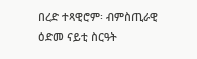በረድ ተጻዊሮም፡ ብምስጢራዊ ዕድመ ናይቲ ስርዓት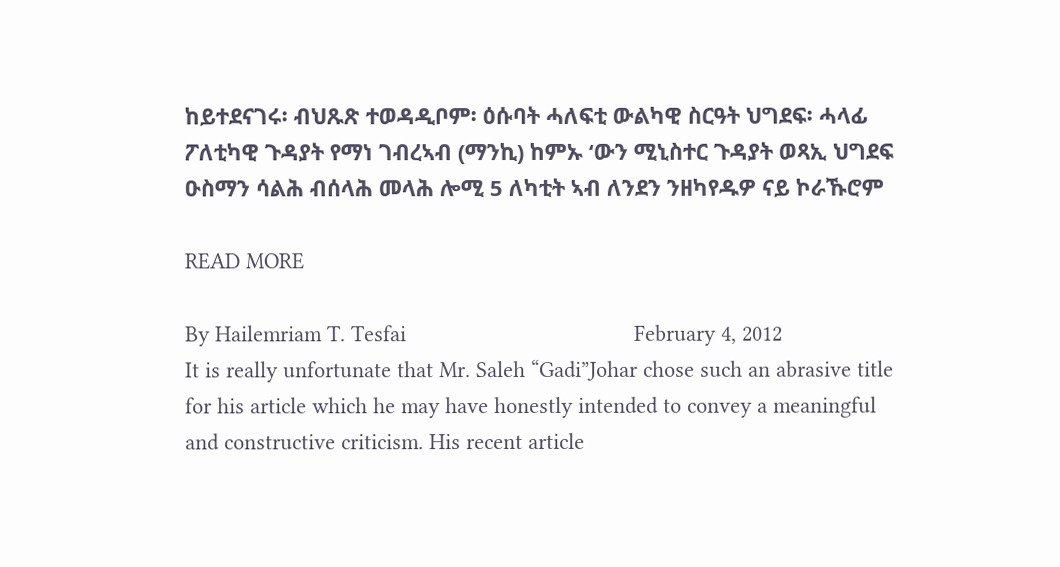ከይተደናገሩ፡ ብህጹጽ ተወዳዲቦም፡ ዕሱባት ሓለፍቲ ውልካዊ ስርዓት ህግደፍ፡ ሓላፊ ፖለቲካዊ ጉዳያት የማነ ገብረኣብ (ማንኪ) ከምኡ ‘ውን ሚኒስተር ጉዳያት ወጻኢ ህግደፍ ዑስማን ሳልሕ ብሰላሕ መላሕ ሎሚ 5 ለካቲት ኣብ ለንደን ንዘካየዱዎ ናይ ኮራኹሮም

READ MORE

By Hailemriam T. Tesfai                                      February 4, 2012                                                       It is really unfortunate that Mr. Saleh “Gadi”Johar chose such an abrasive title for his article which he may have honestly intended to convey a meaningful and constructive criticism. His recent article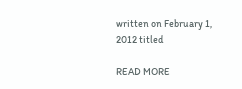written on February 1, 2012 titled

READ MORE